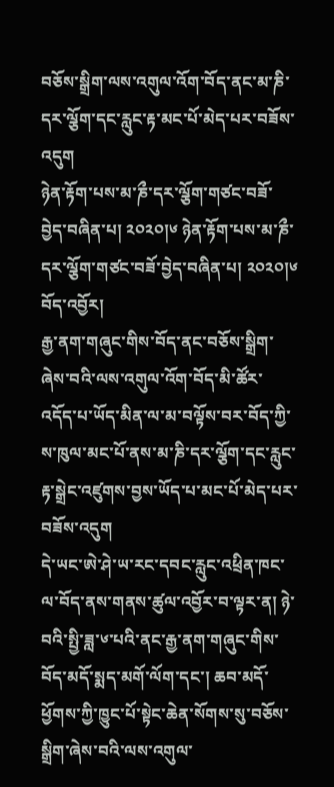བཅོས་སྒྲིག་ལས་འགུལ་འོག་བོད་ནང་མ་ཎི་དར་ལྕོག་དང་རླུང་རྟ་མང་པོ་མེད་པར་བཟོས་འདུག
ཉེན་རྟོག་པས་མ་ཎྀ་དར་ལྕོག་གཙང་བཟོ་བྱེད་བཞིན་པ། ༢༠༢༠།༦ ཉེན་རྟོག་པས་མ་ཎྀ་དར་ལྕོག་གཙང་བཟོ་བྱེད་བཞིན་པ། ༢༠༢༠།༦
བོད་འབྱོར།
རྒྱ་ནག་གཞུང་གིས་བོད་ནང་བཅོས་སྒྲིག་ཞེས་བའི་ལས་འགུལ་འོག་བོད་མི་ཚོར་འདོད་པ་ཡོད་མིན་ལ་མ་བལྟོས་བར་བོད་ཀྱི་ས་ཁུལ་མང་པོ་ནས་མ་ཎི་དར་ལྕོག་དང་རླུང་རྟ་སྒྲེང་འཛུགས་བྱས་ཡོད་པ་མང་པོ་མེད་པར་བཟོས་འདུག
དེ་ཡང་ཨེ་ཤེ་ཡ་རང་དབང་རླུང་འཕྲིན་ཁང་ལ་བོད་ནས་གནས་ཚུལ་འབྱོར་བ་ལྟར་ན། ཉེ་བའི་སྤྱི་ཟླ་༦་པའི་ནང་རྒྱ་ནག་གཞུང་གིས་བོད་མདོ་སྨད་མགོ་ལོག་དང་། ཆབ་མདོ་ཕྱོགས་ཀྱི་ཁྱུང་པོ་སྟེང་ཆེན་སོགས་སུ་བཅོས་སྒྲིག་ཞེས་བའི་ལས་འགུལ་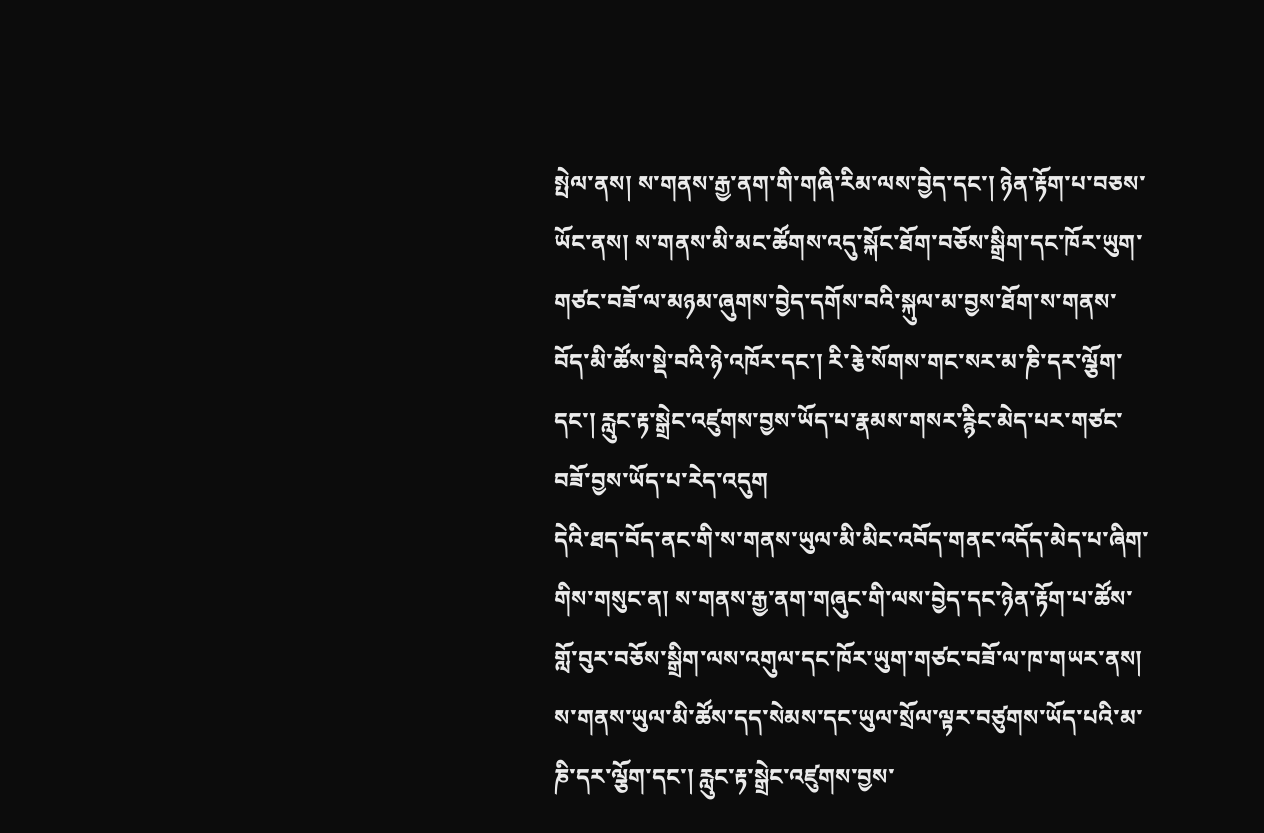སྤེལ་ནས། ས་གནས་རྒྱ་ནག་གི་གཞི་རིམ་ལས་བྱེད་དང་། ཉེན་རྟོག་པ་བཅས་ཡོང་ནས། ས་གནས་མི་མང་ཚོགས་འདུ་སྐོང་ཐོག་བཅོས་སྒྲིག་དང་ཁོར་ཡུག་གཙང་བཟོ་ལ་མཉམ་ཞུགས་བྱེད་དགོས་བའི་སྐུལ་མ་བྱས་ཐོག་ས་གནས་བོད་མི་ཚོས་སྡེ་བའི་ཉེ་འཁོར་དང་། རི་རྕེ་སོགས་གང་སར་མ་ཎི་དར་ལྕོག་དང་། རླུང་རྟ་སྒྲེང་འཛུགས་བྱས་ཡོད་པ་རྣམས་གསར་རྙིང་མེད་པར་གཙང་བཟོ་བྱས་ཡོད་པ་རེད་འདུག
དེའི་ཐད་བོད་ནང་གི་ས་གནས་ཡུལ་མི་མིང་འབོད་གནང་འདོད་མེད་པ་ཞིག་གིས་གསུང་ན། ས་གནས་རྒྱ་ནག་གཞུང་གི་ལས་བྱེད་དང་ཉེན་རྟོག་པ་ཚོས་གློ་བུར་བཅོས་སྒྲིག་ལས་འགུལ་དང་ཁོར་ཡུག་གཙང་བཟོ་ལ་ཁ་གཡར་ནས། ས་གནས་ཡུལ་མི་ཚོས་དད་སེམས་དང་ཡུལ་སྲོལ་ལྟར་བཙུགས་ཡོད་པའི་མ་ཎི་དར་ལྕོག་དང་། རླུང་རྟ་སྒྲེང་འཛུགས་བྱས་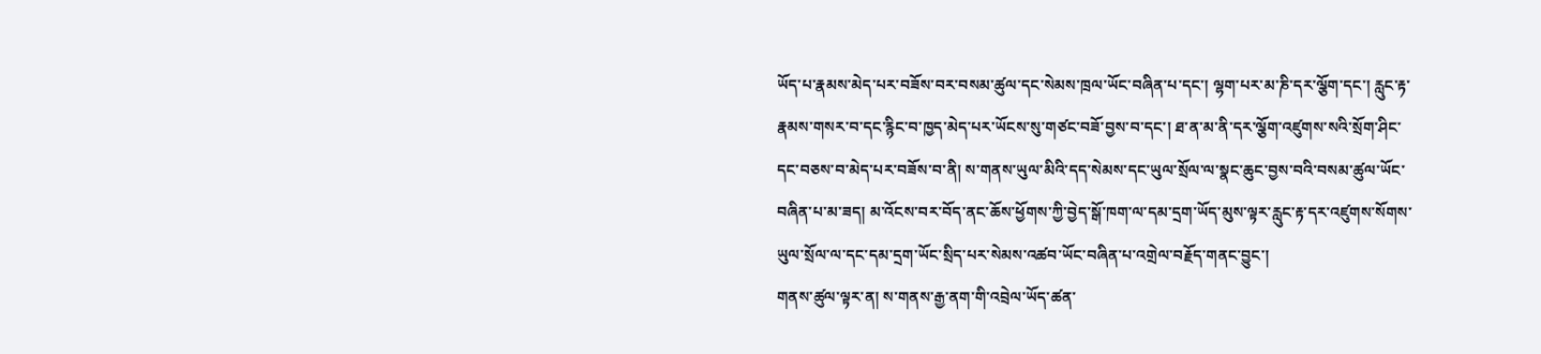ཡོད་པ་རྣམས་མེད་པར་བཟོས་བར་བསམ་ཚུལ་དང་སེམས་ཁྲལ་ཡོང་བཞིན་པ་དང་། ལྷག་པར་མ་ཎི་དར་ལྕོག་དང་། རླུང་རྟ་རྣམས་གསར་བ་དང་རྙིང་བ་ཁྱད་མེད་པར་ཡོངས་སུ་གཙང་བཟོ་བྱས་བ་དང་། ཐ་ན་མ་ནི་དར་ལྕོག་འཛུགས་སའི་སྲོག་ཤིང་དང་བཅས་བ་མེད་པར་བཟོས་བ་ནི། ས་གནས་ཡུལ་མིའི་དད་སེམས་དང་ཡུལ་སྲོལ་ལ་སྣང་ཆུང་བྱས་བའི་བསམ་ཚུལ་ཡོང་བཞིན་པ་མ་ཟད། མ་འོངས་བར་བོད་ནང་ཆོས་ཕྱོགས་ཀྱི་བྱེད་སྒོ་ཁག་ལ་དམ་དྲག་ཡོད་མུས་ལྟར་རླུང་རྟ་དར་འཛུགས་སོགས་ཡུལ་སྲོལ་ལ་དང་དམ་དྲག་ཡོང་སྲིད་པར་སེམས་འཚབ་ཡོང་བཞིན་པ་འགྲེལ་བརྗོད་གནང་བྱུང་།
གནས་ཚུལ་ལྟར་ན། ས་གནས་རྒྱ་ནག་གི་འབྲེལ་ཡོད་ཚན་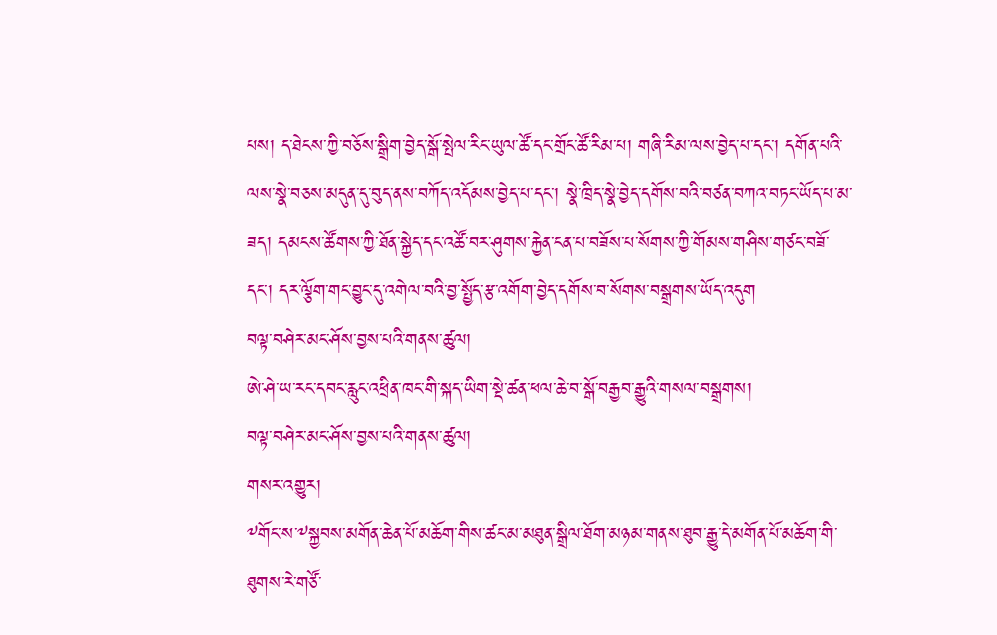པས། ད་ཐེངས་ཀྱི་བཅོས་སྒྲིག་བྱེད་སྒོ་སྤེལ་རིང་ཡུལ་ཚོ་དང་གྲོང་ཚོ་རིམ་པ། གཞི་རིམ་ལས་བྱེད་པ་དང་། དགོན་པའི་ལས་སྣེ་བཅས་མདུན་དུ་བུད་ནས་བཀོད་འདོམས་བྱེད་པ་དང་། སྣེ་ཁྲིད་སྣེ་བྱེད་དགོས་བའི་བཙན་བཀའ་བཏང་ཡོད་པ་མ་ཟད། དམངས་ཚོགས་ཀྱི་ཐོན་སྐྱེད་དང་འཚོ་བར་ཤུགས་རྐྱེན་ངན་པ་བཟོས་པ་སོགས་ཀྱི་གོམས་གཤིས་གཙང་བཟོ་དང་། དར་ལྕོག་གང་བྱུང་དུ་འགེལ་བའི་བྱ་སྤྱོད་རྩ་འགོག་བྱེད་དགོས་བ་སོགས་བསྒྲགས་ཡོད་འདུག
བལྟ་བཤེར་མང་ཤོས་བྱས་པའི་གནས་ཚུལ།
ཨེ་ཤེ་ཡ་རང་དབང་རླུང་འཕྲིན་ཁང་གི་སྐད་ཡིག་སྡེ་ཚན་ཕལ་ཆེ་བ་སྒོ་བརྒྱབ་རྒྱུའི་གསལ་བསྒྲགས།
བལྟ་བཤེར་མང་ཤོས་བྱས་པའི་གནས་ཚུལ།
གསར་འགྱུར།
༸གོང་ས་༸སྐྱབས་མགོན་ཆེན་པོ་མཆོག་གིས་ཚང་མ་མཐུན་སྒྲིལ་ཐོག་མཉམ་གནས་ཐུབ་རྒྱུ་དེ་མགོན་པོ་མཆོག་གི་ཐུགས་རེ་གཙོ་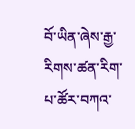བོ་ཡིན་ཞེས་རྒྱ་རིགས་ཚན་རིག་པ་ཚོར་བཀའ་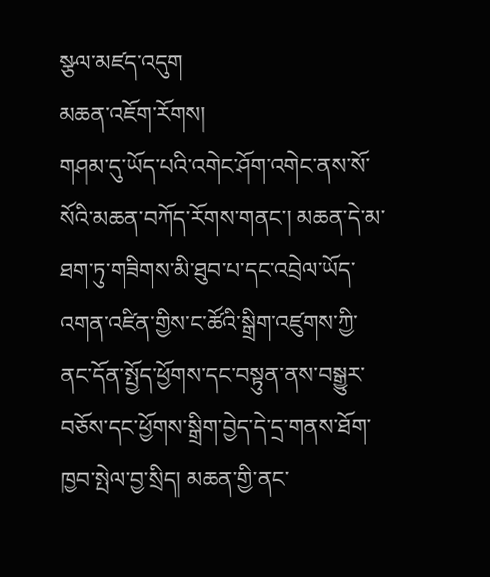སྩལ་མཛད་འདུག
མཆན་འཇོག་རོགས།
གཤམ་དུ་ཡོད་པའི་འགེང་ཤོག་འགེང་ནས་སོ་སོའི་མཆན་བཀོད་རོགས་གནང་། མཆན་དེ་མ་ཐག་ཏུ་གཟིགས་མི་ཐུབ་པ་དང་འབྲེལ་ཡོད་འགན་འཛིན་གྱིས་ང་ཚོའི་སྒྲིག་འཛུགས་ཀྱི་ནང་དོན་སྤྱོད་ཕྱོགས་དང་བསྟུན་ནས་བསྒྱུར་བཅོས་དང་ཕྱོགས་སྒྲིག་བྱེད་དེ་དྲ་གནས་ཐོག་ཁྱབ་སྤེལ་བྱ་སྲིད། མཆན་གྱི་ནང་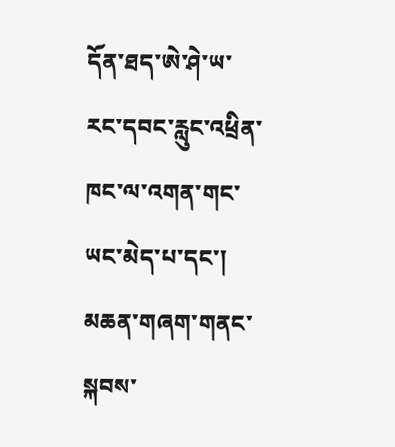དོན་ཐད་ཨེ་ཤེ་ཡ་རང་དབང་རླུང་འཕྲིན་ཁང་ལ་འགན་གང་ཡང་མེད་པ་དང་། མཆན་གཞག་གནང་སྐབས་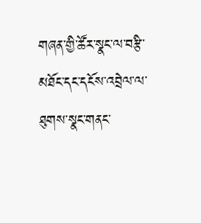གཞན་གྱི་ཚོར་སྣང་ལ་བརྩི་མཐོང་དང་དངོས་འབྲེལ་ལ་ཐུགས་སྣང་གནང་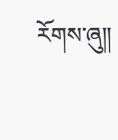རོགས་ཞུ༎